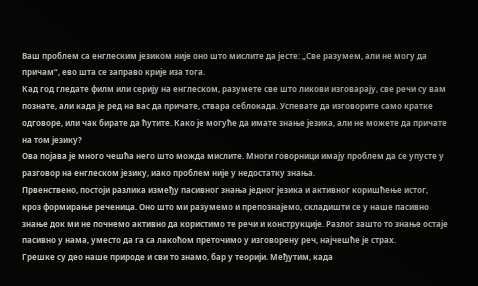Ваш проблем са енглеским језиком није оно што мислите да јесте: „Све разумем, али не могу да причам“, ево шта се заправо крије иза тога.
Кад год гледате филм или серију на енглеском, разумете све што ликови изговарају, све речи су вам познате, али када је ред на вас да причате, ствара себлокада. Успевате да изговорите само кратке одговоре, или чак бирате да ћутите. Како је могуће да имате знање језика, али не можете да причате на том језику?
Ова појава је много чешћа него што можда мислите. Многи говорници имају проблем да се упусте у разговор на енглеском језику, иако проблем није у недостатку знања.
Првенствено, постоји разлика између пасивног знања једног језика и активног коришћење истог, кроз формирање реченица. Оно што ми разумемо и препознајемо, складишти се у наше пасивно знање док ми не почнемо активно да користимо те речи и конструкције. Разлог зашто то знање остаје пасивно у нама, уместо да га са лакоћом преточимо у изговорену реч, најчешће је страх.
Грешке су део наше природе и сви то знамо, бар у теорији. Међутим, када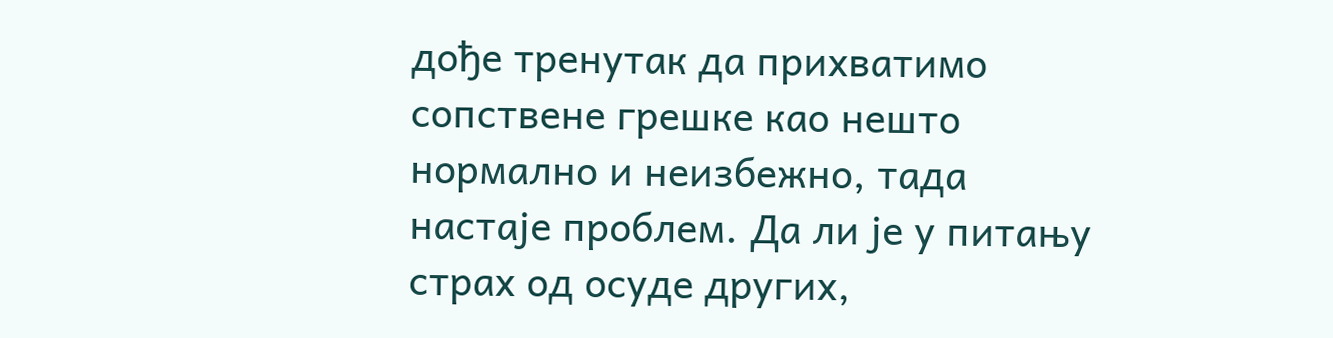дође тренутак да прихватимо сопствене грешке као нешто нормално и неизбежно, тада настаје проблем. Да ли је у питању страх од осуде других,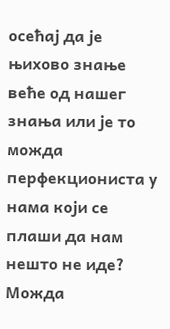осећај да је њихово знање веће од нашег знања или је то можда перфекциониста у нама који се плаши да нам нешто не иде? Можда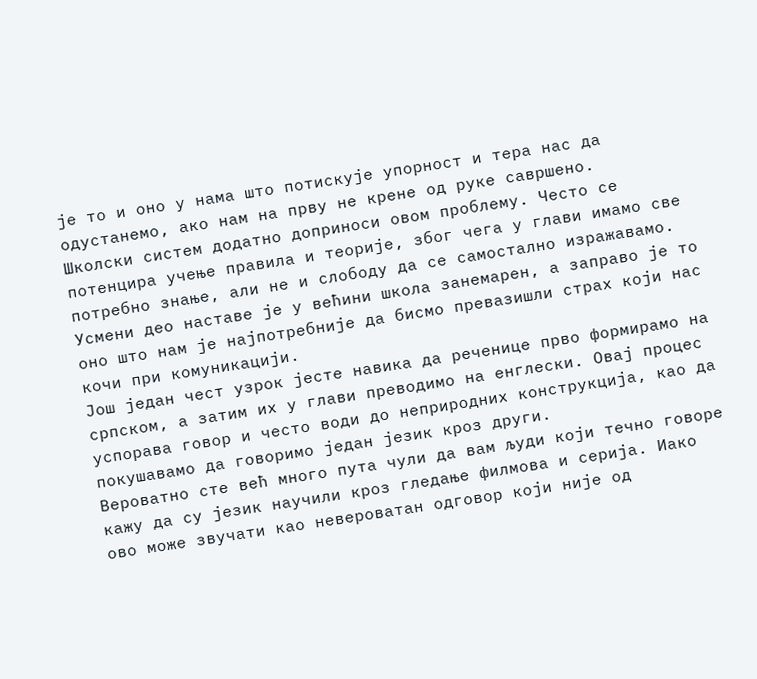је то и оно у нама што потискује упорност и тера нас да одустанемо, ако нам на прву не крене од руке савршено.
Школски систем додатно доприноси овом проблему. Често се потенцира учење правила и теорије, због чега у глави имамо све потребно знање, али не и слободу да се самостално изражавамо. Усмени део наставе је у већини школа занемарен, а заправо је то оно што нам је најпотребније да бисмо превазишли страх који нас кочи при комуникацији.
Још један чест узрок јесте навика да реченице прво формирамо на српском, а затим их у глави преводимо на енглески. Овај процес успорава говор и често води до неприродних конструкција, као да покушавамо да говоримо један језик кроз други.
Вероватно сте већ много пута чули да вам људи који течно говоре кажу да су језик научили кроз гледање филмова и серија. Иако ово може звучати као невероватан одговор који није од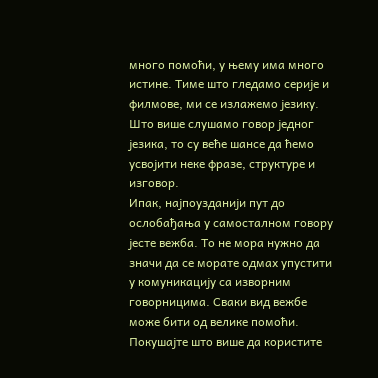много помоћи, у њему има много истине. Тиме што гледамо серије и филмове, ми се излажемо језику. Што више слушамо говор једног језика, то су веће шансе да ћемо усвојити неке фразе, структуре и изговор.
Ипак, најпоузданији пут до ослобађања у самосталном говору јесте вежба. То не мора нужно да значи да се морате одмах упустити у комуникацију са изворним говорницима. Сваки вид вежбе може бити од велике помоћи. Покушајте што више да користите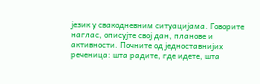језик у свакодневним ситуацијама. Говорите наглас, описујте свој дан, планове и активности. Почните од једноставнијих реченица: шта радите, где идете, шта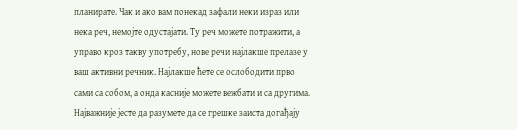планирате. Чак и ако вам понекад зафали неки израз или нека реч, немојте одустајати. Ту реч можете потражити, а управо кроз такву употребу, нове речи најлакше прелазе у ваш активни речник. Најлакше ћете се ослободити прво сами са собом, а онда касније можете вежбати и са другима.
Најважније јесте да разумете да се грешке заиста догађају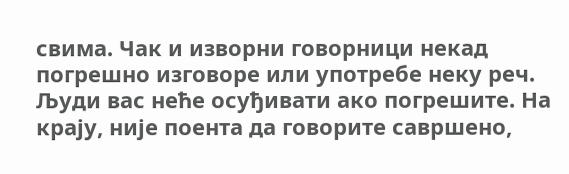свима. Чак и изворни говорници некад погрешно изговоре или употребе неку реч. Људи вас неће осуђивати ако погрешите. На крају, није поента да говорите савршено,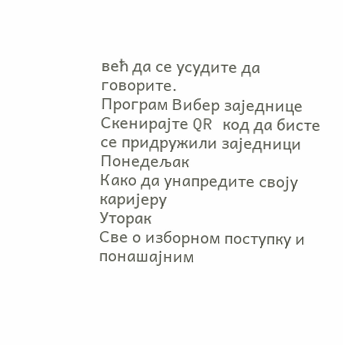већ да се усудите да говорите.
Програм Вибер заједнице
Скенирајте QR код да бисте се придружили заједници
Понедељак
Како да унапредите своју каријеру
Уторак
Све о изборном поступку и понашајним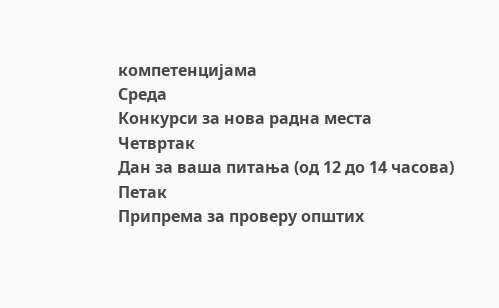компетенцијама
Среда
Конкурси за нова радна места
Четвртак
Дан за ваша питања (од 12 до 14 часова)
Петак
Припрема за проверу општих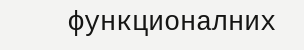функционалних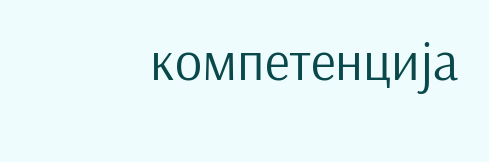компетенција